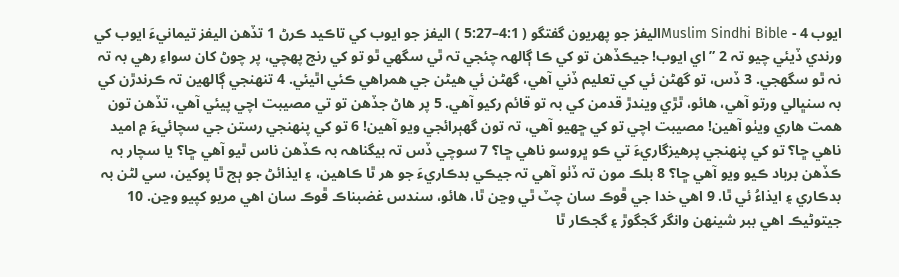ايوب 4 - Muslim Sindhi Bibleاليفز جو پهريون گفتگو ( 4:1–5:27 ) اليفز جو ايوب کي تاڪيد ڪرڻ 1 تڏهن اليفز تيمانيءَ ايوب کي ورندي ڏيئي چيو تہ 2 ”اي ايوب! جيڪڏهن تو کي ڪا ڳالهہ چئجي تہ ٿي سگھي ٿو تو کي رنج پهچي، پر چوڻ کان سواءِ رهي بہ تہ نہ ٿو سگھجي. 3 ڏس، تو گھڻن ئي کي تعليم ڏني آهي، گھڻن ئي هيڻن جي همراهي ڪئي اٿيئي. 4 تنهنجي ڳالهين تہ ڪرندڙن کي بہ سنڀالي ورتو آهي، هائو، ٿڙي ويندڙ قدمن کي بہ تو قائم رکيو آهي. 5 پر هاڻ جڏهن تو تي مصيبت اچي پيئي آهي، تڏهن تون همت هاري ويٺو آهين! مصيبت اچي تو کي ڇهيو آهي، تہ تون گھٻرائجي ويو آهين! 6 تو کي پنهنجي رستن جي سچائيءَ ۾ اميد ناهي ڇا؟ تو کي پنهنجي پرهيزگاريءَ تي ڪو ڀروسو ناهي ڇا؟ 7 سوچي ڏس تہ بيگناهہ بہ ڪڏهن ناس ٿيو آهي ڇا؟ يا سچار بہ ڪڏهن برباد ڪيو ويو آهي ڇا؟ 8 بلڪ مون تہ ڏٺو آهي تہ جيڪي بدڪاريءَ جو هر ٿا ڪاهين، ۽ ايذائڻ جو ٻج ٿا پوکين، سي لڻن بہ بدڪاري ۽ ايذاءُ ئي ٿا. 9 اهي خدا جي ڦوڪ سان چٽ ٿي وڃن ٿا، هائو، سندس غضبناڪ ڦوڪ سان اهي مريو کپيو وڃن. 10 جيتوڻيڪ اهي ببر شينهن وانگر گجگوڙ ۽ گجڪار ٿا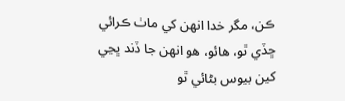ڪن، مگر خدا انهن کي ماٺ ڪرائي ڇڏي ٿو، هائو، هو انهن جا ڏند ڀڃي کين بيوس بڻائي ٿو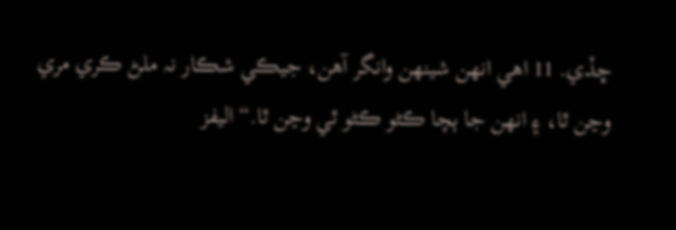ڇڏي. 11 اهي انهن شينهن وانگر آهن، جيڪي شڪار نہ ملڻ ڪري مري وڃن ٿا، ۽ انهن جا ٻچا ڪڻو ڪڻو ٿي وڃن ٿا.“ اليفز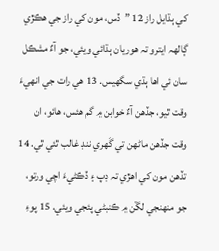کي ٻڌايل راز 12 ”ڏس، مون کي راز جي هڪڙي ڳالهہ ايترو تہ هوريان ٻڌائي ويئي، جو آءٌ مشڪل سان ئي اها ٻڌي سگھيس. 13 هي رات جي انهيءَ وقت ٿيو، جڏهن آءٌ خوابن ۾ گم هئس، هائو، ان وقت جڏهن ماڻهن تي گَهري ننڊ غالب ٿئي ٿي. 14 تڏهن مون کي اهڙي تہ ڊپ ۽ ڏڪڻيءَ اچي ورتو، جو منهنجي لڱن ۾ ڪنبڻي پئجي ويئي. 15 پوءِ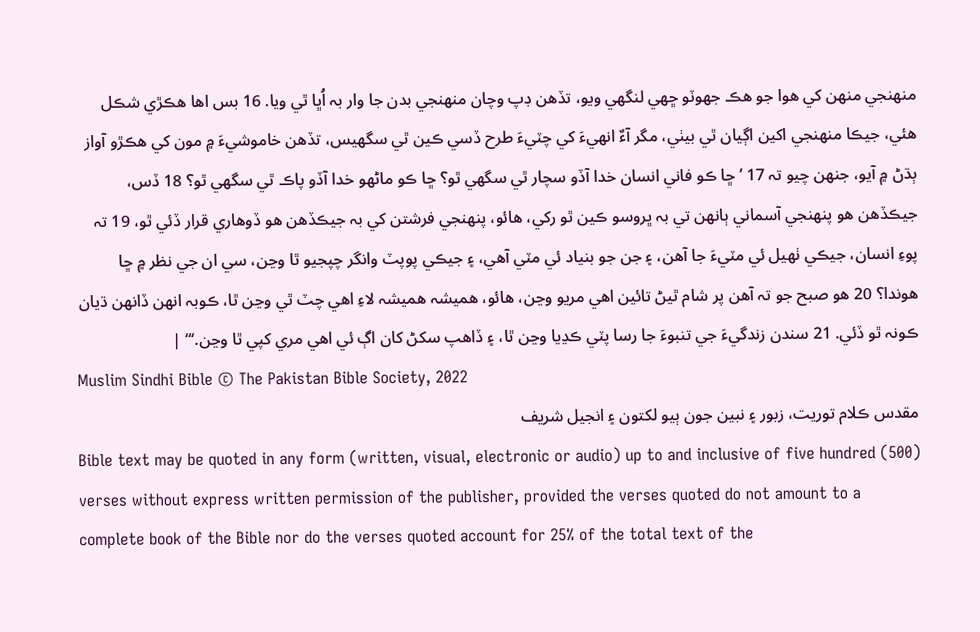منهنجي منهن کي هوا جو هڪ جھوٽو ڇهي لنگھي ويو، تڏهن ڊپ وچان منهنجي بدن جا وار بہ اُڀا ٿي ويا. 16 بس اها هڪڙي شڪل هئي، جيڪا منهنجي اکين اڳيان ٿي بيٺي، مگر آءٌ انهيءَ کي چٽيءَ طرح ڏسي ڪين ٿي سگھيس، تڏهن خاموشيءَ ۾ مون کي هڪڙو آواز ٻڌڻ ۾ آيو، جنهن چيو تہ 17 ’ڇا ڪو فاني انسان خدا آڏو سچار ٿي سگھي ٿو؟ ڇا ڪو ماڻهو خدا آڏو پاڪ ٿي سگھي ٿو؟ 18 ڏس، جيڪڏهن هو پنهنجي آسماني ٻانهن تي بہ ڀروسو ڪين ٿو رکي، هائو، پنهنجي فرشتن کي بہ جيڪڏهن هو ڏوهاري قرار ڏئي ٿو، 19 تہ پوءِ انسان، جيڪي ٺهيل ئي مٽيءَ جا آهن، ۽ جن جو بنياد ئي مٽي آهي، ۽ جيڪي پوپٽ وانگر چپجيو ٿا وڃن، سي ان جي نظر ۾ ڇا هوندا؟ 20 هو صبح جو تہ آهن پر شام ٿيڻ تائين اهي مريو وڃن، هائو، هميشہ هميشہ لاءِ اهي چٽ ٿي وڃن ٿا، ڪوبہ انهن ڏانهن ڌيان ڪونہ ٿو ڏئي. 21 سندن زندگيءَ جي تنبوءَ جا رسا پٽي ڪڍيا وڃن ٿا، ۽ ڏاهپ سکڻ کان اڳ ئي اهي مري کپي ٿا وڃن.‘“ |
Muslim Sindhi Bible © The Pakistan Bible Society, 2022
مقدس ڪلام توريت، زبور ۽ نبين جون ٻيو لکتون ۽ انجيل شريف
Bible text may be quoted in any form (written, visual, electronic or audio) up to and inclusive of five hundred (500) verses without express written permission of the publisher, provided the verses quoted do not amount to a complete book of the Bible nor do the verses quoted account for 25% of the total text of the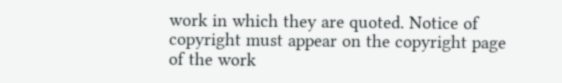work in which they are quoted. Notice of copyright must appear on the copyright page of the work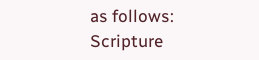as follows:
Scripture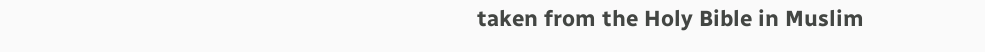taken from the Holy Bible in Muslim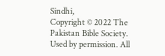Sindhi,
Copyright © 2022 The Pakistan Bible Society.
Used by permission. All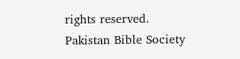rights reserved.
Pakistan Bible Society